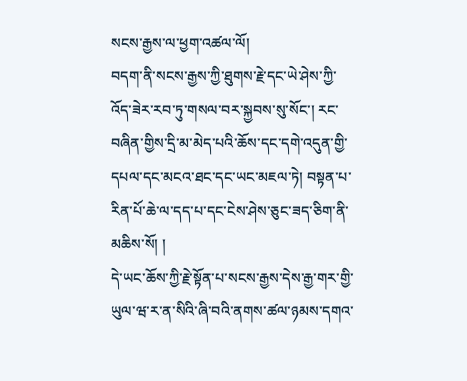སངས་རྒྱས་ལ་ཕྱག་འཚལ་ལོ།
བདག་ནི་སངས་རྒྱས་ཀྱི་ཐུགས་རྗེ་དང་ཡེ་ཤེས་ཀྱི་འོད་ཟེར་རབ་ཏུ་གསལ་བར་སྐྱབས་སུ་སོང་། རང་བཞིན་གྱིས་དྲི་མ་མེད་པའི་ཆོས་དང་དགེ་འདུན་གྱི་དཔལ་དང་མངའ་ཐང་དང་ཡང་མཇལ་ཏེ། བསྟན་པ་རིན་པོ་ཆེ་ལ་དད་པ་དང་ངེས་ཤེས་ཅུང་ཟད་ཅིག་ནི་མཆིས་སོ། །
དེ་ཡང་ཆོས་ཀྱི་རྗེ་སྟོན་པ་སངས་རྒྱས་དེས་རྒྱ་གར་གྱི་ཡུལ་ཝ་ར་ན་སིའི་ཞི་བའི་ནགས་ཚལ་ཉམས་དགའ་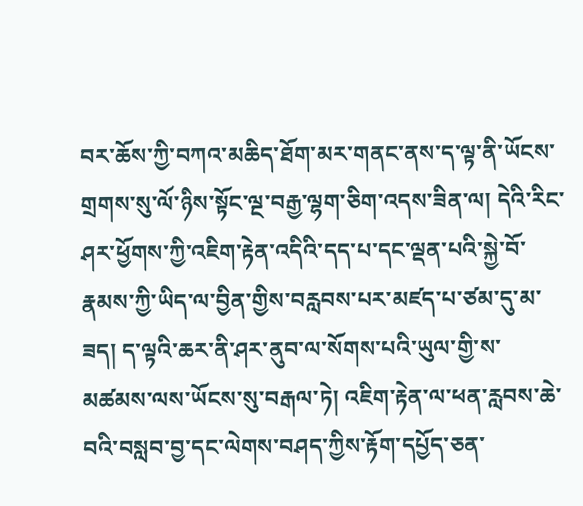བར་ཆོས་ཀྱི་བཀའ་མཆིད་ཐོག་མར་གནང་ནས་ད་ལྟ་ནི་ཡོངས་གྲགས་སུ་ལོ་ཉིས་སྟོང་ལྔ་བརྒྱ་ལྷག་ཅིག་འདས་ཟིན་ལ། དེའི་རིང་ཤར་ཕྱོགས་ཀྱི་འཇིག་རྟེན་འདིའི་དད་པ་དང་ལྡན་པའི་སྐྱེ་བོ་རྣམས་ཀྱི་ཡིད་ལ་བྱིན་གྱིས་བརླབས་པར་མཛད་པ་ཙམ་དུ་མ་ཟད། ད་ལྟའི་ཆར་ནི་ཤར་ནུབ་ལ་སོགས་པའི་ཡུལ་གྱི་ས་མཚམས་ལས་ཡོངས་སུ་བརྒལ་ཏེ། འཇིག་རྟེན་ལ་ཕན་རླབས་ཆེ་བའི་བསླབ་བྱ་དང་ལེགས་བཤད་ཀྱིས་རྟོག་དཔྱོད་ཅན་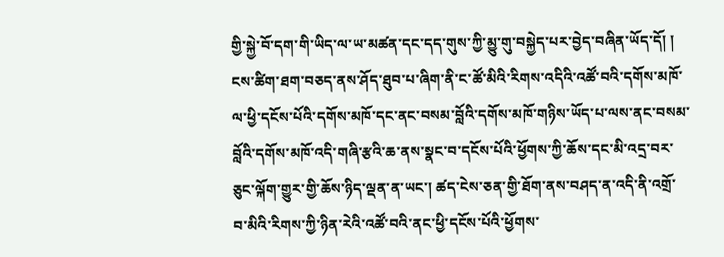གྱི་སྐྱེ་བོ་དག་གི་ཡིད་ལ་ཡ་མཚན་དང་དད་གུས་ཀྱི་མྱུ་གུ་བསྐྱེད་པར་བྱེད་བཞིན་ཡོད་དོ། །
ངས་ཚིག་ཐག་བཅད་ནས་ཤོད་ཐུབ་པ་ཞིག་ནི་ང་ཚོ་མིའི་རིགས་འདིའི་འཚོ་བའི་དགོས་མཁོ་ལ་ཕྱི་དངོས་པོའི་དགོས་མཁོ་དང་ནང་བསམ་བློའི་དགོས་མཁོ་གཉིས་ཡོད་པ་ལས་ནང་བསམ་བློའི་དགོས་མཁོ་འདི་གཞི་རྩའི་ཆ་ནས་སྣང་བ་དངོས་པོའི་ཕྱོགས་ཀྱི་ཆོས་དང་མི་འདྲ་བར་ཅུང་ལྐོག་གྱུར་གྱི་ཆོས་ཉིད་ལྡན་ན་ཡང་། ཚད་ངེས་ཅན་གྱི་ཐོག་ནས་བཤད་ན་འདི་ནི་འགྲོ་བ་མིའི་རིགས་ཀྱི་ཉིན་རེའི་འཚོ་བའི་ནང་ཕྱི་དངོས་པོའི་ཕྱོགས་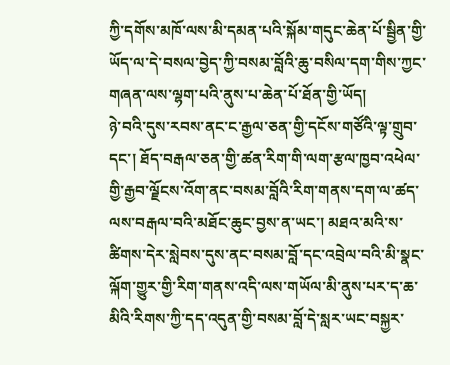ཀྱི་དགོས་མཁོ་ལས་མི་དམན་པའི་སྐོམ་གདུང་ཆེན་པོ་སྦྱིན་གྱི་ཡོད་ལ་དེ་བསལ་བྱེད་ཀྱི་བསམ་བློའི་ཆུ་བསིལ་དག་གིས་ཀྱང་གཞན་ལས་ལྷག་པའི་ནུས་པ་ཆེན་པོ་ཐོན་གྱི་ཡོད།
ཉེ་བའི་དུས་རབས་ནང་ང་རྒྱལ་ཅན་གྱི་དངོས་གཙོའི་ལྟ་གྲུབ་དང་། ཐོད་བརྒལ་ཅན་གྱི་ཚན་རིག་གི་ལག་རྩལ་ཁྱབ་འཕེལ་གྱི་རྒྱབ་ལྗོངས་འོག་ནང་བསམ་བློའི་རིག་གནས་དག་ལ་ཚད་ལས་བརྒལ་བའི་མཐོང་ཆུང་བྱས་ན་ཡང་། མཐའ་མའི་ས་ཚིགས་དེར་སླེབས་དུས་ནང་བསམ་བློ་དང་འབྲེལ་བའི་མི་སྣང་ལྐོག་གྱུར་གྱི་རིག་གནས་འདི་ལས་གཡོལ་མི་ནུས་པར་ད་ཆ་མིའི་རིགས་ཀྱི་དད་འདུན་གྱི་བསམ་བློ་དེ་སླར་ཡང་བསྐྱར་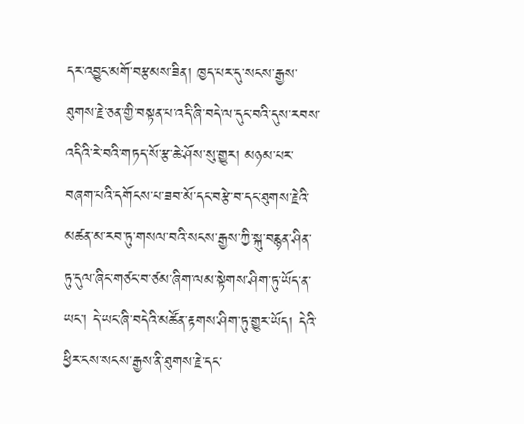དར་འབྱུང་མགོ་བརྩམས་ཟིན། ཁྱད་པར་དུ་སངས་རྒྱས་ཐུགས་རྗེ་ཅན་གྱི་བསྟན་པ་འདི་ཞི་བདེ་ལ་དུང་བའི་དུས་རབས་འདིའི་རེ་བའི་གཏད་སོ་རྩ་ཆེ་ཤོས་སུ་གྱུར། མཉམ་པར་བཞག་པའི་དགོངས་པ་ཟབ་མོ་དང་བརྩེ་བ་དང་ཐུགས་རྗེའི་མཚན་མ་རབ་ཏུ་གསལ་བའི་སངས་རྒྱས་ཀྱི་སྐུ་བརྙན་ཤིན་ཏུ་དུལ་ཞིང་གཙང་བ་ཙམ་ཞིག་ལམ་སྟེགས་ཤིག་ཏུ་ཡོད་ན་ཡང་། དེ་ཡང་ཞི་བདེའི་མཚོན་རྟགས་ཤིག་ཏུ་གྱུར་ཡོད། དེའི་ཕྱིར་ངས་སངས་རྒྱས་ནི་ཐུགས་རྗེ་དང་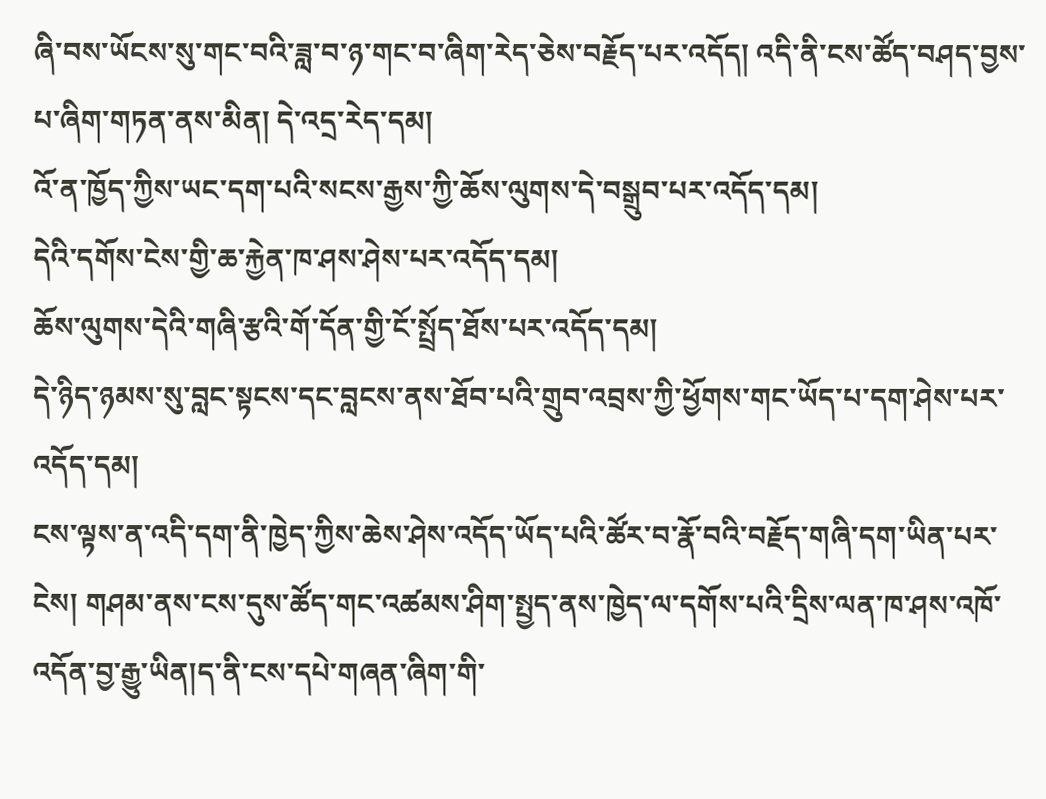ཞི་བས་ཡོངས་སུ་གང་བའི་ཟླ་བ་ཉ་གང་བ་ཞིག་རེད་ཅེས་བརྗོད་པར་འདོད། འདི་ནི་ངས་ཚོད་བཤད་བྱས་པ་ཞིག་གཏན་ནས་མིན། དེ་འདྲ་རེད་དམ།
འོ་ན་ཁྱོད་ཀྱིས་ཡང་དག་པའི་སངས་རྒྱས་ཀྱི་ཆོས་ལུགས་དེ་བསྒྲུབ་པར་འདོད་དམ།
དེའི་དགོས་ངེས་གྱི་ཆ་རྐྱེན་ཁ་ཤས་ཤེས་པར་འདོད་དམ།
ཆོས་ལུགས་དེའི་གཞི་རྩའི་གོ་དོན་གྱི་ངོ་སྤྲོད་ཐོས་པར་འདོད་དམ།
དེ་ཉིད་ཉམས་སུ་བླང་སྟངས་དང་བླངས་ནས་ཐོབ་པའི་གྲུབ་འབྲས་ཀྱི་ཕྱོགས་གང་ཡོད་པ་དག་ཤེས་པར་འདོད་དམ།
ངས་ལྟས་ན་འདི་དག་ནི་ཁྱེད་ཀྱིས་ཆེས་ཤེས་འདོད་ཡོད་པའི་ཚོར་བ་རྣོ་བའི་བརྗོད་གཞི་དག་ཡིན་པར་ངེས། གཤམ་ནས་ངས་དུས་ཚོད་གང་འཚམས་ཤིག་སྤྱད་ནས་ཁྱེད་ལ་དགོས་པའི་དྲིས་ལན་ཁ་ཤས་འཁོ་འདོན་བྱ་རྒྱུ་ཡིན།ད་ནི་ངས་དཔེ་གཞན་ཞིག་གི་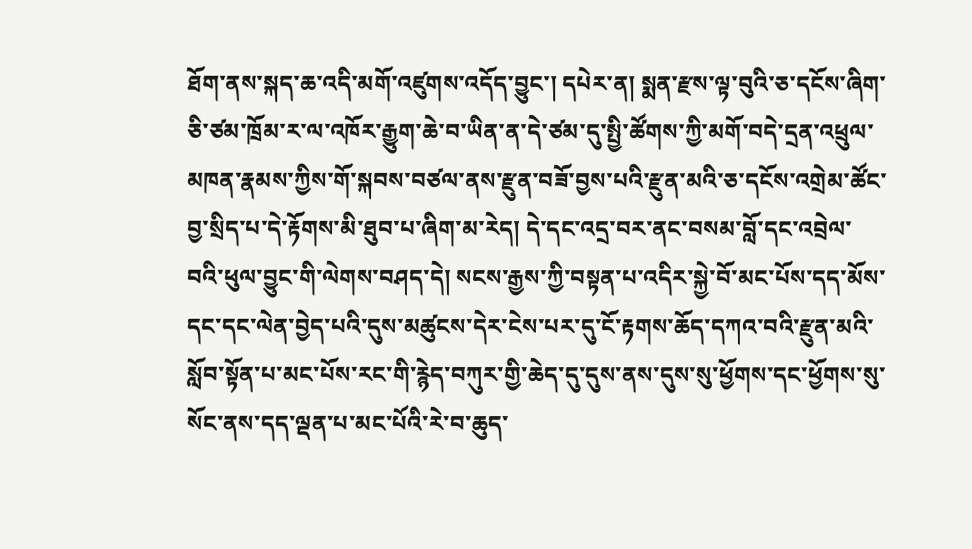ཐོག་ནས་སྐད་ཆ་འདི་མགོ་འཛུགས་འདོད་བྱུང་། དཔེར་ན། སྨན་རྫས་ལྟ་བུའི་ཅ་དངོས་ཞིག་ཅི་ཙམ་ཁྲོམ་ར་ལ་འཁོར་རྒྱུག་ཆེ་བ་ཡིན་ན་དེ་ཙམ་དུ་སྤྱི་ཚོགས་ཀྱི་མགོ་བདེ་དྲན་འཕྲུལ་མཁན་རྣམས་ཀྱིས་གོ་སྐབས་བཙལ་ནས་རྫུན་བཟོ་བྱས་པའི་རྫུན་མའི་ཅ་དངོས་འགྲེམ་ཚོང་བྱ་སྲིད་པ་དེ་རྟོགས་མི་ཐུབ་པ་ཞིག་མ་རེད། དེ་དང་འདྲ་བར་ནང་བསམ་བློ་དང་འབྲེལ་བའི་ཕུལ་བྱུང་གི་ལེགས་བཤད་དེ། སངས་རྒྱས་ཀྱི་བསྟན་པ་འདིར་སྐྱེ་བོ་མང་པོས་དད་མོས་དང་དང་ལེན་བྱེད་པའི་དུས་མཚུངས་དེར་ངེས་པར་དུ་ངོ་རྟགས་ཆོད་དཀའ་བའི་རྫུན་མའི་སློབ་སྟོན་པ་མང་པོས་རང་གི་རྙེད་བཀུར་གྱི་ཆེད་དུ་དུས་ནས་དུས་སུ་ཕྱོགས་དང་ཕྱོགས་སུ་སོང་ནས་དད་ལྡན་པ་མང་པོའི་རེ་བ་ཆུད་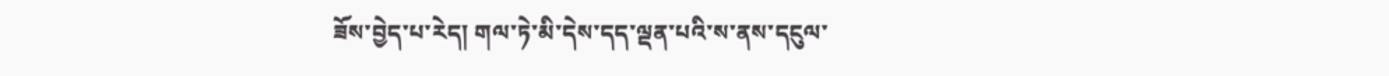ཟོས་བྱེད་པ་རེད། གལ་ཏེ་མི་དེས་དད་ལྡན་པའི་ས་ནས་དངུལ་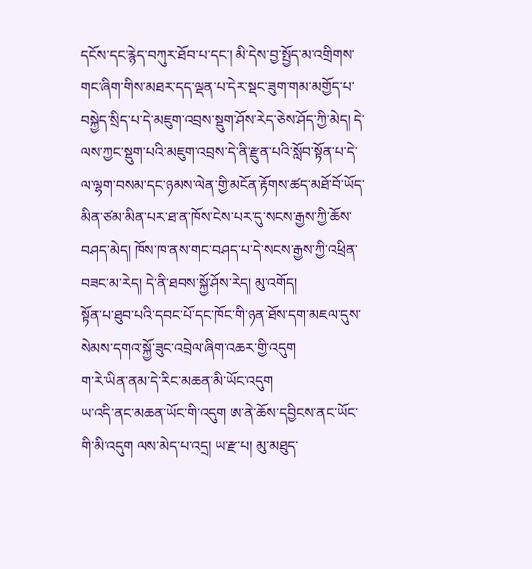དངོས་དང་རྙེད་བཀུར་ཐོབ་པ་དང་། མི་དེས་བྱ་སྤྱོད་མ་འགྲིགས་གང་ཞིག་གིས་མཐར་དད་ལྡན་པ་དེར་སྡང་ཟུག་གམ་མགྱོད་པ་བསྐྱེད་སྲིད་པ་དེ་མཇུག་འབྲས་སྡུག་ཤོས་རེད་ཅེས་ཤོད་ཀྱི་མེད། དེ་ལས་ཀྱང་སྡུག་པའི་མཇུག་འབྲས་དེ་ནི་རྫུན་པའི་སློབ་སྟོན་པ་དེ་ལ་ལྷག་བསམ་དང་ཉམས་ལེན་གྱི་མངོན་རྟོགས་ཚད་མཐོ་བོ་ཡོད་མིན་ཙམ་མིན་པར་ཐ་ན་ཁོས་ངེས་པར་དུ་སངས་རྒྱས་ཀྱི་ཆོས་བཤད་མེད། ཁོས་ཁ་ནས་གང་བཤད་པ་དེ་སངས་རྒྱས་ཀྱི་འཕྲིན་བཟང་མ་རེད། དེ་ནི་ཐབས་སྐྱོ་ཤོས་རེད། མུ་འགོད།
སྟོན་པ་ཐུབ་པའི་དབང་པོ་དང་ཁོང་གི་ཉན་ཐོས་དག་མཇལ་དུས་སེམས་དགའ་སྐྱོ་ཟུང་འབྲེལ་ཞིག་འཆར་གྱི་འདུག
ག་རེ་ཡིན་ནམ་དེ་རིང་མཆན་མི་ཡོང་འདུག
ཡ་འདི་ནང་མཆན་ཡོང་གི་འདུག ཨ་ནེ་ཆོས་དབྱིངས་ནང་ཡོང་གི་མི་འདུག ལས་མེད་པ་འདྲ། ཡ་རྫ་པ། མུ་མཐུད་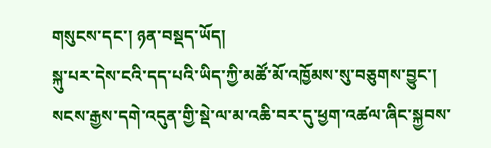གསུངས་དང་། ཉན་བསྡད་ཡོད།
སྐུ་པར་དེས་ངའི་དད་པའི་ཡིད་ཀྱི་མཚོ་མོ་འཁྱོམས་སུ་བཅུགས་བྱུང་།
སངས་རྒྱས་དགེ་འདུན་གྱི་སྡེ་ལ་མ་འཆི་བར་དུ་ཕྱག་འཚལ་ཞིང་སྐྱབས་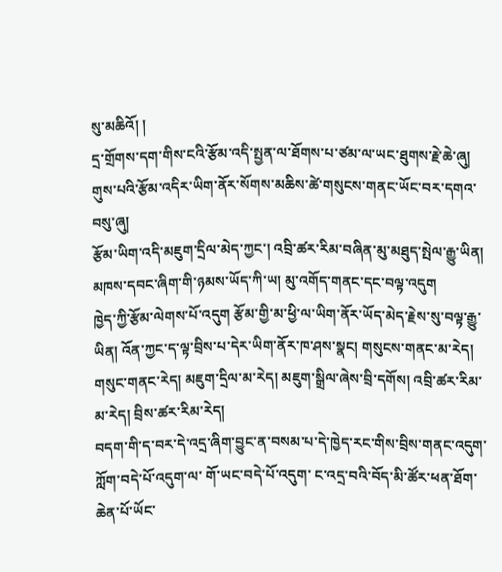སུ་མཆིའོ། །
དྲ་གྲོགས་དག་གིས་ངའི་རྩོམ་འདི་སྤྱན་ལ་ཐོགས་པ་ཙམ་ལ་ཡང་ཐུགས་རྗེ་ཆེ་ཞུ། གུས་པའི་རྩོམ་འདིར་ཡིག་ནོར་སོགས་མཆིས་ཚེ་གསུངས་གནང་ཡོང་བར་དགའ་བསུ་ཞུ།
རྩོམ་ཡིག་འདི་མཇུག་དྲིལ་མེད་ཀྱང་། འབྲི་ཚར་རིམ་བཞིན་མུ་མཐུད་སྤེལ་རྒྱུ་ཡིན།
མཁས་དབང་ཞིག་གི་ཉམས་ཡོད་ཀི་ཡ། མུ་འགོད་གནང་དང་བལྟ་འདུག
ཁྱེད་ཀྱི་རྩོམ་ལེགས་པོ་འདུག རྩོམ་གྱི་མ་ཕྱི་ལ་ཡིག་ནོར་ཡོད་མེད་རྗེས་སུ་བལྟ་རྒྱུ་ཡིན། འོན་ཀྱང་ད་ལྟ་བྲིས་པ་དེར་ཡིག་ནོར་ཁ་ཤས་སྣང། གསུངས་གནང་མ་རེད། གསུང་གནང་རེད། མཇུག་དྲིལ་མ་རེད། མཇུག་སྒྲིལ་ཞེས་བྲི་དགོས། འབྲི་ཚར་རིམ་མ་རེད། བྲིས་ཚར་རིམ་རེད།
བདག་གི་ད་བར་དེ་འདྲ་ཞིག་བྱུང་ན་བསམ་པ་དེ་ཁྱེད་རང་གིས་བྲིས་གནང་འདུག་ ཀློག་བདེ་པོ་འདུག་ལ་ གོ་ཡང་བདེ་པོ་འདུག་ ང་འདྲ་བའི་བོད་མི་ཚོར་ཕན་ཐོག་ཆེན་པོ་ཡོང་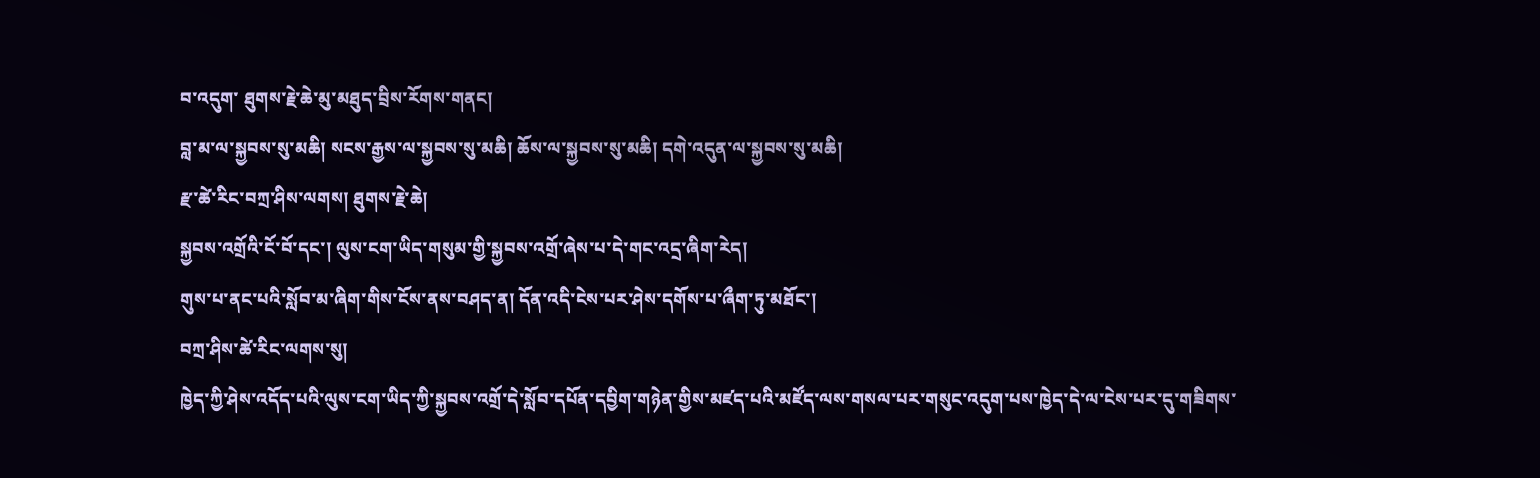བ་འདུག་ ཐུགས་རྗེ་ཆེ་མུ་མཐུད་བྲིས་རོགས་གནང།
བླ་མ་ལ་སྐྱབས་སུ་མཆི། སངས་རྒྱས་ལ་སྐྱབས་སུ་མཆི། ཆོས་ལ་སྐྱབས་སུ་མཆི། དགེ་འདུན་ལ་སྐྱབས་སུ་མཆི།
རྫ་ཚེ་རིང་བཀྲ་ཤིས་ལགས། ཐུགས་རྗེ་ཆེ།
སྐྱབས་འགྲོའི་ངོ་བོ་དང་། ལུས་ངག་ཡིད་གསུམ་གྱི་སྐྱབས་འགྲོ་ཞེས་པ་དེ་གང་འདྲ་ཞིག་རེད།
གུས་པ་ནང་པའི་སློབ་མ་ཞིག་གིས་ངོས་ནས་བཤད་ན། དོན་འདི་ངེས་པར་ཤེས་དགོས་པ་ཞྀག་ཏུ་མཐོང་།
བཀྲ་ཤིས་ཚེ་རིང་ལགས་སུ།
ཁྱེད་ཀྱི་ཤེས་འདོད་པའི་ལུས་ངག་ཡིད་ཀྱི་སྐྱབས་འགྲོ་དེ་སློབ་དཔོན་དབྱིག་གཉེན་གྱིས་མཛད་པའི་མཛོད་ལས་གསལ་པར་གསུང་འདུག་པས་ཁྱེད་དེ་ལ་ངེས་པར་དུ་གཟིགས་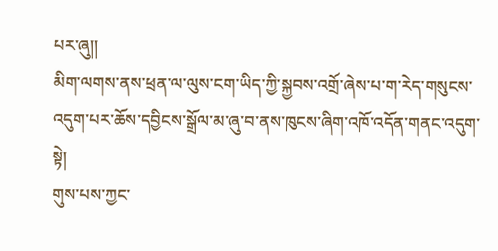པར་ཞུ།།
མིག་ལགས་ནས་ཕྲན་ལ་ལུས་ངག་ཡིད་ཀྱི་སྐྱབས་འགྲོ་ཞེས་པ་ག་རེད་གསུངས་འདུག་པར་ཆོས་དབྱིངས་སྒྲོལ་མ་ཞུ་བ་ནས་ཁུངས་ཞིག་འཁོ་འདོན་གནང་འདུག་སྟེ།
གུས་པས་ཀྱང་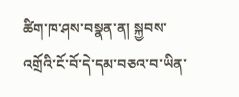ཚིག་ཁ་ཤས་བསྣན་ན། སྐྱབས་འགྲོའི་ངོ་བོ་དེ་དམ་བཅའ་བ་ཡིན་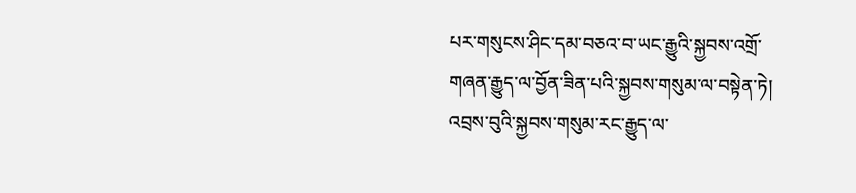པར་གསུངས་ཤིང་དམ་བཅའ་བ་ཡང་རྒྱུའི་སྐྱབས་འགྲོ་གཞན་རྒྱུད་ལ་བྱོན་ཟིན་པའི་སྐྱབས་གསུམ་ལ་བསྟེན་ཏེ། འབྲས་བུའི་སྐྱབས་གསུམ་རང་རྒྱུད་ལ་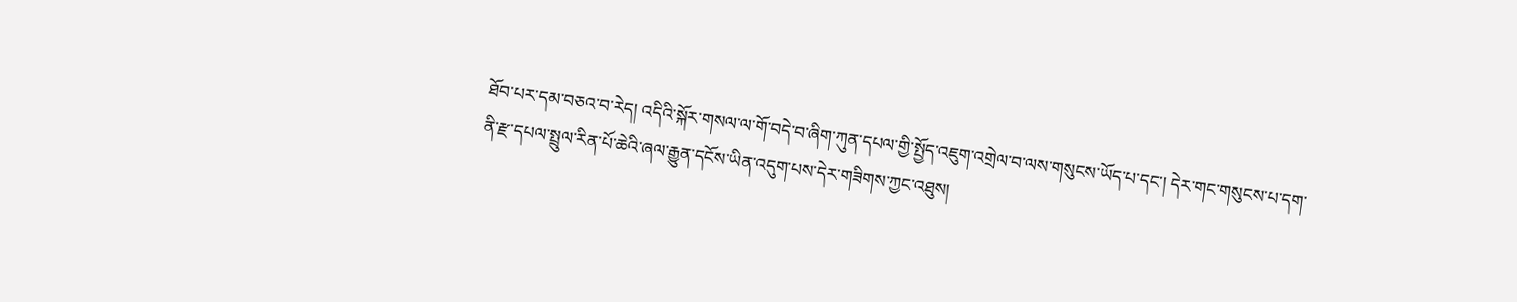ཐོབ་པར་དམ་བཅའ་བ་རེད། འདིའི་སྐོར་གསལ་ལ་གོ་བདེ་བ་ཞིག་ཀུན་དཔལ་གྱི་སྤྱོད་འཇུག་འགྲེལ་བ་ལས་གསུངས་ཡོད་པ་དང་། དེར་གང་གསུངས་པ་དག་ནི་རྫ་དཔལ་སྤྲུལ་རིན་པོ་ཆེའི་ཞལ་རྒྱུན་དངོས་ཡིན་འདུག་པས་དེར་གཟིགས་ཀྱང་འཐུས།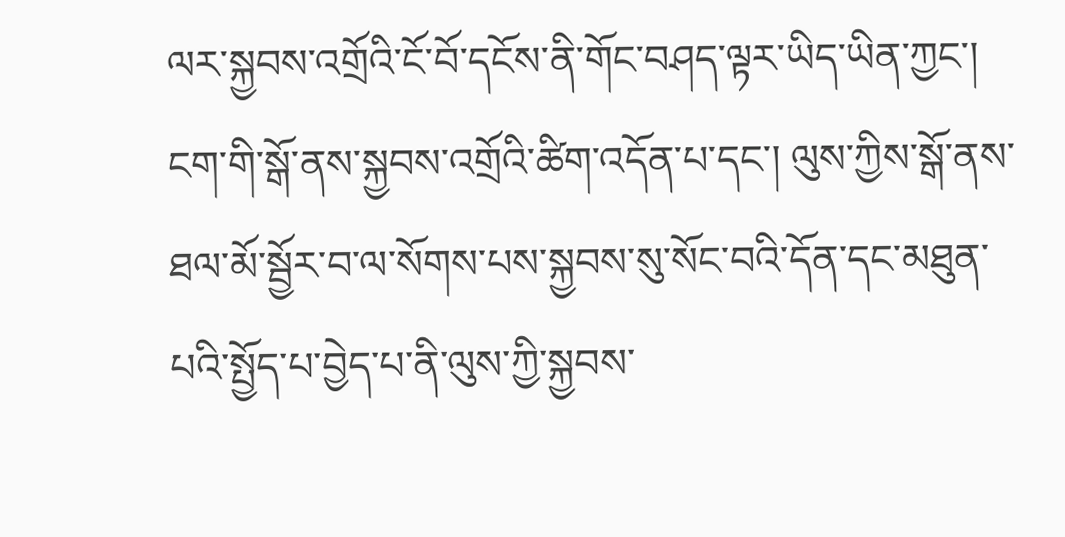ལར་སྐྱབས་འགྲོའི་ངོ་བོ་དངོས་ནི་གོང་བཤད་ལྟར་ཡིད་ཡིན་ཀྱང་། ངག་གི་སྒོ་ནས་སྐྱབས་འགྲོའི་ཚིག་འདོན་པ་དང་། ལུས་ཀྱིས་སྒོ་ནས་ཐལ་མོ་སྦྱོར་བ་ལ་སོགས་པས་སྐྱབས་སུ་སོང་བའི་དོན་དང་མཐུན་པའི་སྤྱོད་པ་བྱེད་པ་ནི་ལུས་ཀྱི་སྐྱབས་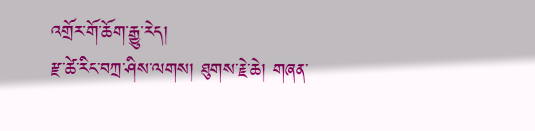འགྲོར་གོ་ཆོག་རྒྱུ་རེད།
རྫ་ཚེ་རིང་བཀྲ་ཤིས་ལགས། ཐུགས་རྗེ་ཆེ། གཞན་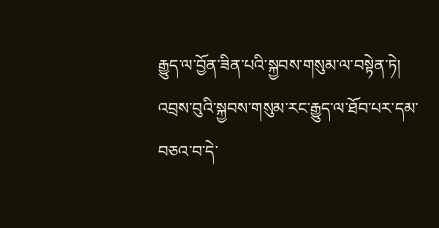རྒྱུད་ལ་བྱོན་ཟིན་པའི་སྐྱབས་གསུམ་ལ་བསྟེན་ཏེ། འབྲས་བུའི་སྐྱབས་གསུམ་རང་རྒྱུད་ལ་ཐོབ་པར་དམ་བཅའ་བ་དེ་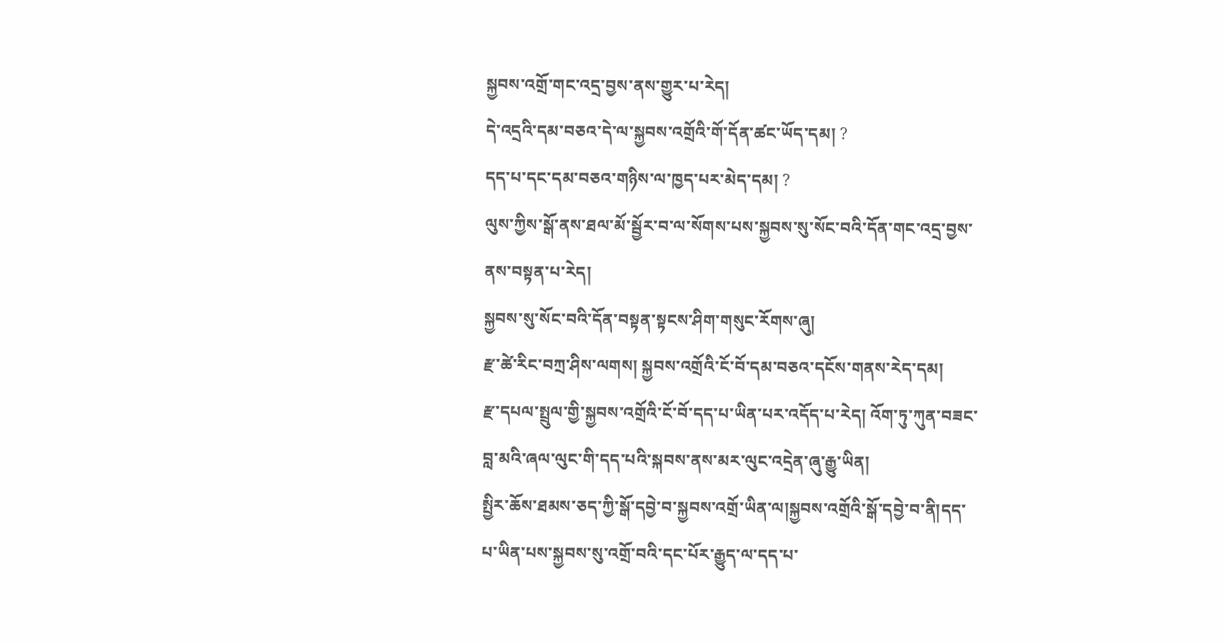སྐྱབས་འགྲོ་གང་འདྲ་བྱས་ནས་གྱུར་པ་རེད།
དེ་འདྲའི་དམ་བཅའ་དེ་ལ་སྐྱབས་འགྲོའི་གོ་དོན་ཚང་ཡོད་དམ། ?
དད་པ་དང་དམ་བཅའ་གཉིས་ལ་ཁྱད་པར་མེད་དམ། ?
ལུས་ཀྱིས་སྒོ་ནས་ཐལ་མོ་སྦྱོར་བ་ལ་སོགས་པས་སྐྱབས་སུ་སོང་བའི་དོན་གང་འདྲ་བྱས་ནས་བསྟན་པ་རེད།
སྐྱབས་སུ་སོང་བའི་དོན་བསྟན་སྟངས་ཤིག་གསུང་རོགས་ཞུ།
རྫ་ཚེ་རིང་བཀྲ་ཤིས་ལགས། སྐྱབས་འགྲོའི་ངོ་བོ་དམ་བཅའ་དངོས་གནས་རེད་དམ།
རྫ་དཔལ་སྤྲུལ་གྱི་སྐྱབས་འགྲོའི་ངོ་བོ་དད་པ་ཡིན་པར་འདོད་པ་རེད། འོག་ཏུ་ཀུན་བཟང་བླ་མའི་ཞལ་ལུང་གི་དད་པའི་སྐབས་ནས་མར་ལུང་འདྲེན་ཞུ་རྒྱུ་ཡིན།
སྤྱིར་ཆོས་ཐམས་ཅད་ཀྱི་སྒོ་དབྱེ་བ་སྐྱབས་འགྲོ་ཡིན་ལ།སྐྱབས་འགྲོའི་སྒོ་དབྱེ་བ་ནི།དད་པ་ཡིན་པས་སྐྱབས་སུ་འགྲོ་བའི་དང་པོར་རྒྱུད་ལ་དད་པ་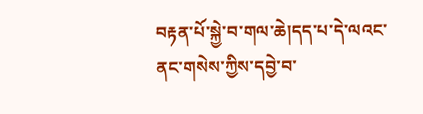བརྟན་པོ་སྐྱེ་བ་གལ་ཆེ།དད་པ་དེ་ལའང་ནང་གསེས་ཀྱིས་དབྱེ་བ་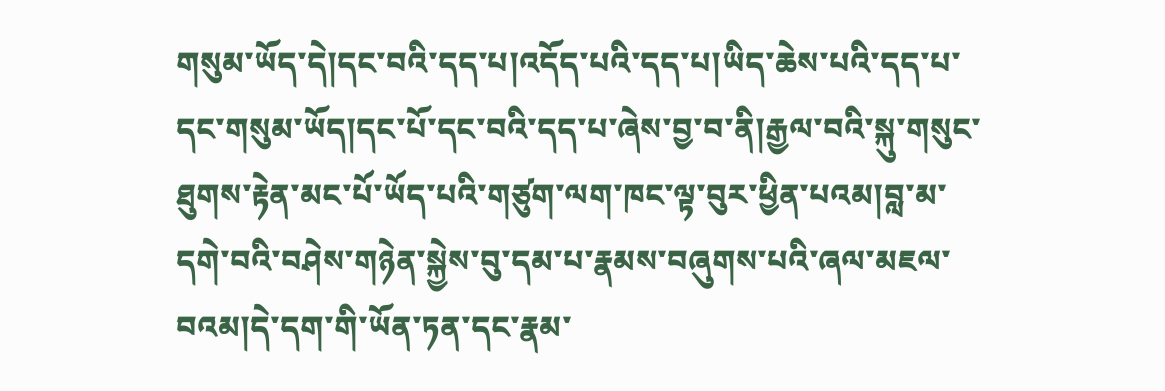གསུམ་ཡོད་དེ།དང་བའི་དད་པ།འདོད་པའི་དད་པ།ཡིད་ཆེས་པའི་དད་པ་དང་གསུམ་ཡོད།དང་པོ་དང་བའི་དད་པ་ཞེས་བྱ་བ་ནི།རྒྱལ་བའི་སྐུ་གསུང་ཐུགས་རྟེན་མང་པོ་ཡོད་པའི་གཙུག་ལག་ཁང་ལྟ་བུར་ཕྱིན་པའམ།བླ་མ་དགེ་བའི་བཤེས་གཉེན་སྐྱེས་བུ་དམ་པ་རྣམས་བཞུགས་པའི་ཞལ་མཇལ་བའམ།དེ་དག་གི་ཡོན་ཏན་དང་རྣམ་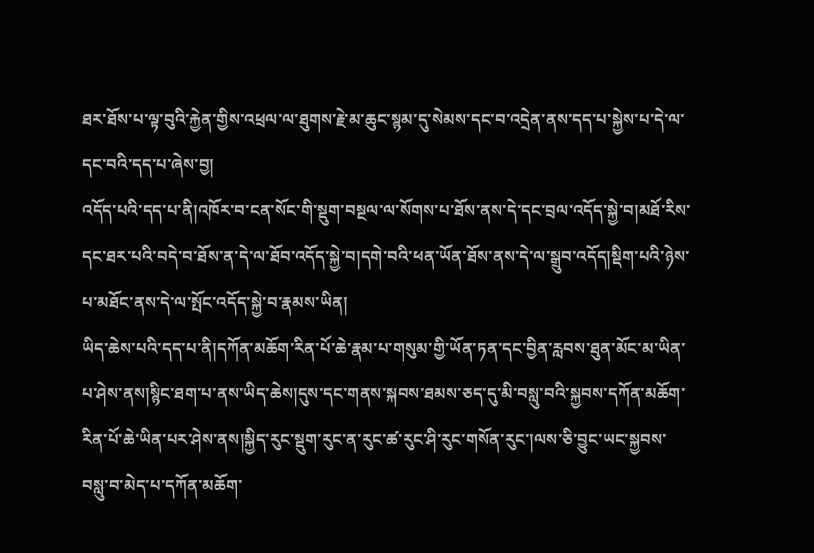ཐར་ཐོས་པ་ལྟ་བུའི་རྐྱེན་གྱིས་འཕྲལ་ལ་ཐུགས་རྗེ་མ་ཆུང་སྙམ་དུ་སེམས་དང་བ་འདྲེན་ནས་དད་པ་སྐྱེས་པ་དེ་ལ་དང་བའི་དད་པ་ཞེས་བྱ།
འདོད་པའི་དད་པ་ནི།འཁོར་བ་ངན་སོང་གི་སྡུག་བསྔལ་ལ་སོགས་པ་ཐོས་ནས་དེ་དང་བྲལ་འདོད་སྐྱེ་བ།མཐོ་རིས་དང་ཐར་པའི་བདེ་བ་ཐོས་ན་དེ་ལ་ཐོབ་འདོད་སྐྱེ་བ།དགེ་བའི་ཕན་ཡོན་ཐོས་ནས་དེ་ལ་སྒྲུབ་འདོད།སྡིག་པའི་ཉེས་པ་མཐོང་ནས་དེ་ལ་སྤོང་འདོད་སྐྱེ་བ་རྣམས་ཡིན།
ཡིད་ཆེས་པའི་དད་པ་ནི།དཀོན་མཆོག་རིན་པོ་ཆེ་རྣམ་པ་གསུམ་གྱི་ཡོན་ཏན་དང་བྱིན་རླབས་ཐུན་མོང་མ་ཡིན་པ་ཤེས་ནས།སྙིང་ཐག་པ་ནས་ཡིད་ཆེས།དུས་དང་གནས་སྐབས་ཐམས་ཅད་དུ་མི་བསླུ་བའི་སྐྱབས་དཀོན་མཆོག་རིན་པོ་ཆེ་ཡིན་པར་ཤེས་ནས།སྐྱིད་རུང་སྡུག་རུང་ན་རུང་ཚ་རུང་ཤི་རུང་གསོན་རུང་།ལས་ཅི་བྱུང་ཡང་སྐྱབས་བསླུ་བ་མེད་པ་དཀོན་མཆོག་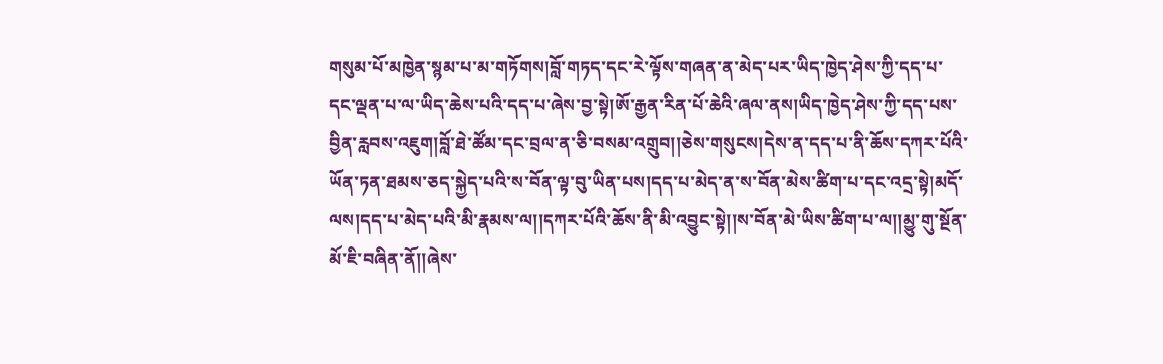གསུམ་པོ་མཁྱེན་སྙམ་པ་མ་གཏོགས།བློ་གཏད་དང་རེ་ལྟོས་གཞན་ན་མེད་པར་ཡིད་ཁྱེད་ཤེས་ཀྱི་དད་པ་དང་ལྡན་པ་ལ་ཡིད་ཆེས་པའི་དད་པ་ཞེས་བྱ་སྟེ།ཨོ་རྒྱན་རིན་པོ་ཆེའི་ཞལ་ནས།ཡིད་ཁྱེད་ཤེས་ཀྱི་དད་པས་བྱིན་རླབས་འཇུག།བློ་ཐེ་ཚོམ་དང་བྲལ་ན་ཅི་བསམ་འགྲུབ།།ཅེས་གསུངས།དེས་ན་དད་པ་ནི་ཆོས་དཀར་པོའི་ཡོན་ཏན་ཐམས་ཅད་སྐྱེད་པའི་ས་བོན་ལྟ་བུ་ཡིན་པས།དད་པ་མེད་ན་ས་བོན་མེས་ཚིག་པ་དང་འདྲ་སྟེ།མདོ་ལས།དད་པ་མེད་པའི་མི་རྣམས་ལ།།དཀར་པོའི་ཆོས་ནི་མི་འབྱུང་སྟེ།།ས་བོན་མེ་ཡིས་ཚིག་པ་ལ།།མྱུ་གུ་སྔོན་མོ་ཇི་བཞིན་ནོ།།ཞེས་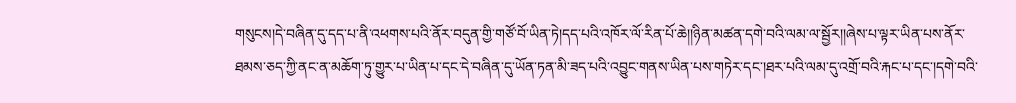གསུངས།དེ་བཞིན་དུ་དད་པ་ནི་འཕགས་པའི་ནོར་བདུན་གྱི་གཙོ་བོ་ཡིན་ཏེ།དད་པའི་འཁོར་ལོ་རིན་པོ་ཆེ།།ཉིན་མཚན་དགེ་བའི་ལམ་ལ་སྦྱོར།།ཞེས་པ་ལྟར་ཡིན་པས་ནོར་ཐམས་ཅད་ཀྱི་ནང་ན་མཆོག་ཏུ་གྱུར་པ་ཡིན་པ་དང་དེ་བཞིན་དུ་ཡོན་ཏན་མི་ཟད་པའི་འབྱུང་གནས་ཡིན་པས་གཏེར་དང་།ཐར་པའི་ལམ་དུ་འགྲོ་བའི་རྐང་པ་དང་།དགེ་བའི་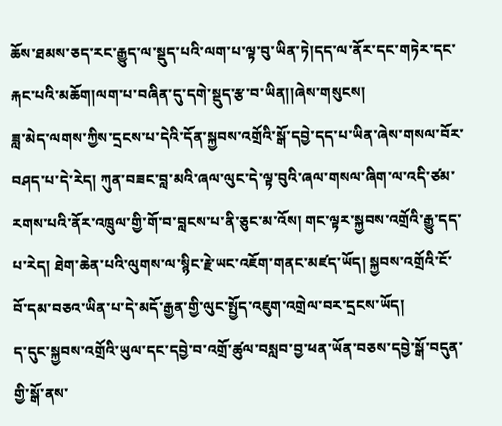ཆོས་ཐམས་ཅད་རང་རྒྱུད་ལ་སྡུད་པའི་ལག་པ་ལྟ་བུ་ཡིན་ཏེ།དད་ལ་ནོར་དང་གཏེར་དང་རྐང་པའི་མཆོག།ལག་པ་བཞིན་དུ་དགེ་སྡུད་རྩ་བ་ཡིན།།ཞེས་གསུངས།
ཟླ་མེད་ལགས་ཀྱིས་དྲངས་པ་དེའི་དོན་སྐྱབས་འགྲོའི་སྒོ་དབྱེ་དད་པ་ཡིན་ཞེས་གསལ་བོར་བཤད་པ་དེ་རེད། ཀུན་བཟང་བླ་མའི་ཞལ་ལུང་དེ་ལྟ་བུའི་ཞལ་གསལ་ཞིག་ལ་འདི་ཙམ་རགས་པའི་ནོར་འཁྲུལ་གྱི་གོ་བ་བླངས་པ་ནི་ཅུང་མ་འོས། གང་ལྟར་སྐྱབས་འགྲོའི་རྒྱུ་དད་པ་རེད། ཐེག་ཆེན་པའི་ལུགས་ལ་སྙིང་རྗེ་ཡང་འཇོག་གནང་མཛད་ཡོད། སྐྱབས་འགྲོའི་ངོ་བོ་དམ་བཅའ་ཡིན་པ་དེ་མདོ་རྒྱན་གྱི་ལུང་སྤྱོད་འཇུག་འགྲེལ་བར་དྲངས་ཡོད།
ད་དུང་སྐྱབས་འགྲོའི་ཡུལ་དང་དབྱེ་བ་འགྲོ་ཚུལ་བསླབ་བྱ་ཕན་ཡོན་བཅས་དབྱེ་སྒོ་བདུན་གྱི་སྒོ་ནས་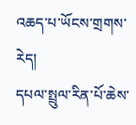འཆད་པ་ཡོངས་གྲགས་རེད།
དཔལ་སྤྲུལ་རིན་པོ་ཆེས་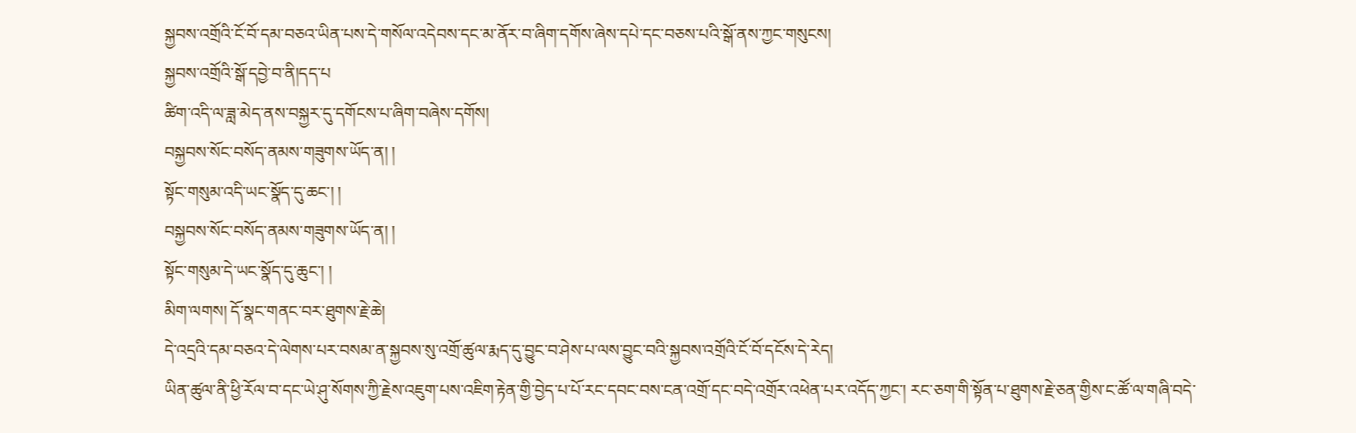སྐྱབས་འགྲོའི་ངོ་བོ་དམ་བཅའ་ཡིན་པས་དེ་གསོལ་འདེབས་དང་མ་ནོར་བ་ཞིག་དགོས་ཞེས་དཔེ་དང་བཅས་པའི་སྒོ་ནས་ཀྱང་གསུངས།
སྐྱབས་འགྲོའི་སྒོ་དབྱེ་བ་ནི།དད་པ
ཚིག་འདི་ལ་ཟླ་མེད་ནས་བསྐྱར་དུ་དགོངས་པ་ཞིག་བཞེས་དགོས།
བསྐྱབས་སོང་བསོད་ནམས་གཟུགས་ཡོད་ན། །
སྟོང་གསུམ་འདི་ཡང་སྣོད་དུ་ཆང་། །
བསྐྱབས་སོང་བསོད་ནམས་གཟུགས་ཡོད་ན། །
སྟོང་གསུམ་དེ་ཡང་སྣོད་དུ་ཆུང་། །
མིག་ལགས། དོ་སྣང་གནང་བར་ཐུགས་རྗེ་ཆེ།
དེ་འདྲའི་དམ་བཅའ་དེ་ལེགས་པར་བསམ་ན་སྐྱབས་སུ་འགྲོ་ཚུལ་རྨད་དུ་བྱུང་བ་ཤེས་པ་ལས་བྱུང་བའི་སྐྱབས་འགྲོའི་ངོ་བོ་དངོས་དེ་རེད།
ཡིན་ཚུལ་ནི་ཕྱི་རོལ་བ་དང་ཡེ་ཤུ་སོགས་ཀྱི་རྗེས་འཇུག་པས་འཇིག་རྟེན་གྱི་བྱེད་པ་པོ་རང་དབང་བས་ངན་འགྲོ་དང་བདེ་འགྲོར་འཕེན་པར་འདོད་ཀྱང་། རང་ཅག་གི་སྟོན་པ་ཐུགས་རྗེ་ཅན་གྱིས་ང་ཚོ་ལ་གཞི་བདེ་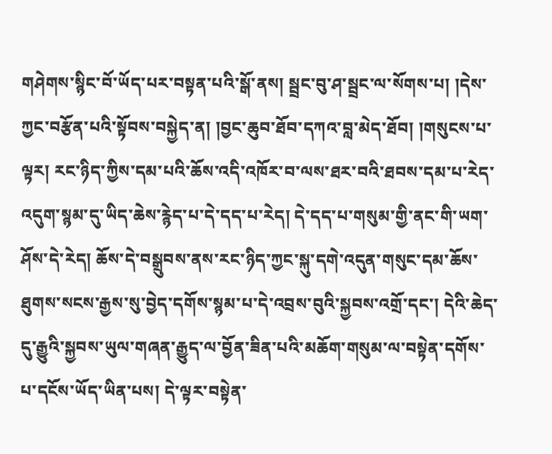གཤེགས་སྙིང་བོ་ཡོད་པར་བསྟན་པའི་སྒོ་ནས། སྦྲང་བུ་ཤ་སྦྲང་ལ་སོགས་པ། །དེས་ཀྱང་བརྩོན་པའི་སྟོབས་བསྐྱེད་ན། །བྱང་ཆུབ་ཐོབ་དཀའ་བླ་མེད་ཐོབ། །གསུངས་པ་ལྟར། རང་ཉིད་ཀྱིས་དམ་པའི་ཆོས་འདི་འཁོར་བ་ལས་ཐར་བའི་ཐབས་དམ་པ་རེད་འདུག་སྙམ་དུ་ཡིད་ཆེས་རྙེད་པ་དེ་དད་པ་རེད། དེ་དད་པ་གསུམ་གྱི་ནང་གི་ཡག་ཤོས་དེ་རེད། ཆོས་དེ་བསྒྲུབས་ནས་རང་ཉིད་ཀྱང་སྐུ་དགེ་འདུན་གསུང་དམ་ཆོས་ཐུགས་སངས་རྒྱས་སུ་བྱེད་དགོས་སྙམ་པ་དེ་འབྲས་བུའི་སྐྱབས་འགྲོ་དང་། དེའི་ཆེད་དུ་རྒྱུའི་སྐྱབས་ཡུལ་གཞན་རྒྱུད་ལ་བྱོན་ཟིན་པའི་མཆོག་གསུམ་ལ་བསྟེན་དགོས་པ་དངོས་ཡོད་ཡིན་པས། དེ་ལྟར་བསྟེན་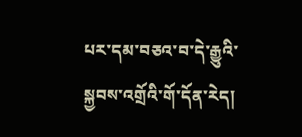པར་དམ་བཅའ་བ་དེ་རྒྱུའི་སྐྱབས་འགྲོའི་གོ་དོན་རེད།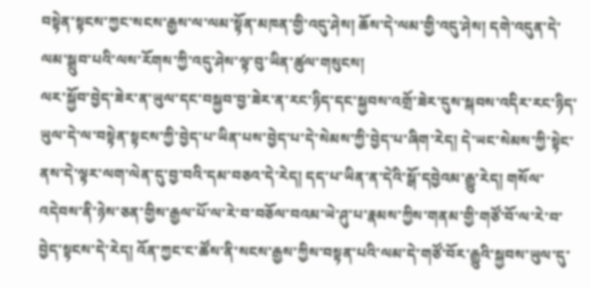བསྟེན་སྟངས་ཀྱང་སངས་རྒྱས་ལ་ལམ་སྟོན་མཁན་གྱི་འདུ་ཤེས། ཆོས་དེ་ལམ་གྱི་འདུ་ཤེས། དགེ་འདུན་དེ་ལམ་སྒྲུབ་པའི་ལས་རོགས་ཀྱི་འདུ་ཤེས་ལྟ་བུ་ཡིན་ཚུལ་གསུངས།
ལར་སྐྱོབ་བྱེད་ཟེར་ན་ཡུལ་དང་བསྐྱབ་བྱ་ཟེར་ན་རང་ཉིད་དང་སྐྱབས་འགྲོ་ཟེར་དུས་སྐབས་འདིར་རང་ཉིད་ཡུལ་དེ་ལ་བསྟེན་སྟངས་ཀྱི་བྱེད་པ་ཡིན་པས་བྱེད་པ་དེ་སེམས་ཀྱི་བྱེད་པ་ཞིག་རེད། དེ་ཡང་སེམས་ཀྱི་སྟེང་ནས་དེ་ལྟར་ལག་ལེན་དུ་བྱ་བའི་དམ་བཅའ་དེ་རེད། དད་པ་ཡིན་ན་དེའི་སྒོ་དབྱེའམ་རྒྱུ་རེད། གསོལ་འདེབས་ནི་ཉེས་ཅན་གྱིས་རྒྱལ་པོ་ལ་རེ་བ་བཅོལ་བའམ་ཡེ་ཤུ་པ་རྣམས་ཀྱིས་གནམ་གྱི་གཙོ་བོ་ལ་རེ་བ་བྱེད་སྟངས་དེ་རེད། འོན་ཀྱང་ང་ཚོས་ནི་སངས་རྒྱས་ཀྱིས་བསྟན་པའི་ལམ་དེ་གཙོ་བོར་རྒྱུའི་སྐྱབས་ཡུལ་དུ་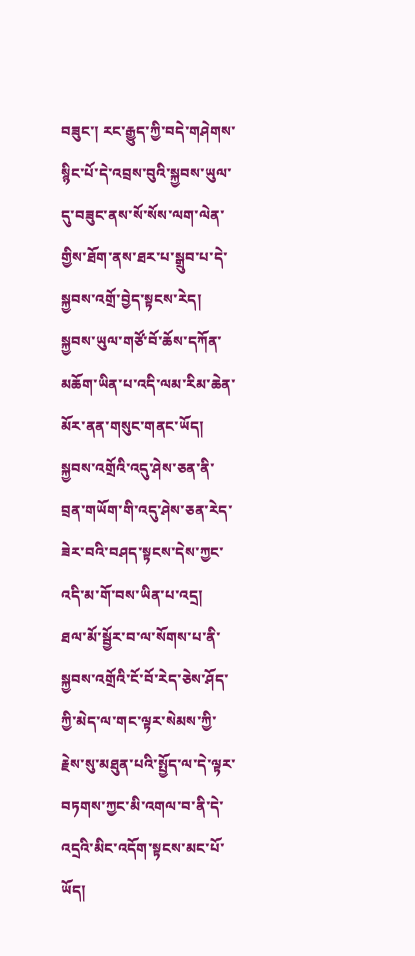བཟུང་། རང་རྒྱུད་ཀྱི་བདེ་གཤེགས་སྙིང་པོ་དེ་འབྲས་བུའི་སྐྱབས་ཡུལ་དུ་བཟུང་ནས་སོ་སོས་ལག་ལེན་གྱིས་ཐོག་ནས་ཐར་པ་སྒྲུབ་པ་དེ་སྐྱབས་འགྲོ་བྱེད་སྟངས་རེད། སྐྱབས་ཡུལ་གཙོ་བོ་ཆོས་དཀོན་མཆོག་ཡིན་པ་འདི་ལམ་རིམ་ཆེན་མོར་ནན་གསུང་གནང་ཡོད། སྐྱབས་འགྲོའི་འདུ་ཤེས་ཅན་ནི་བྲན་གཡོག་གི་འདུ་ཤེས་ཅན་རེད་ཟེར་བའི་བཤད་སྟངས་དེས་ཀྱང་འདི་མ་གོ་བས་ཡིན་པ་འདྲ།
ཐལ་མོ་སྦྱོར་བ་ལ་སོགས་པ་ནི་སྐྱབས་འགྲོའི་ངོ་བོ་རེད་ཅེས་ཤོད་ཀྱི་མེད་ལ་གང་ལྟར་སེམས་ཀྱི་རྗེས་སུ་མཐུན་པའི་སྤྱོད་ལ་དེ་ལྟར་བཏགས་ཀྱང་མི་འགལ་བ་ནི་དེ་འདྲའི་མིང་འདོག་སྟངས་མང་པོ་ཡོད།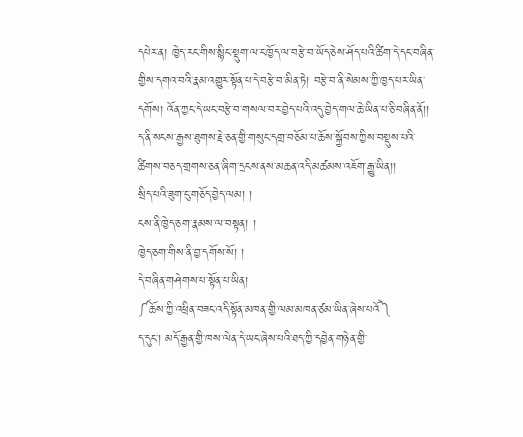དཔེར་ན། ཁྱེད་རང་གིས་སྙིང་སྡུག་ལ་ང་ཁྱོད་ལ་བརྩེ་བ་ཡོད་ཅེས་ཤོད་པའི་ཚིག་དེ་དང་བཞིན་གྱིས་དགའ་བའི་རྣམ་འགྱུར་སྟོན་པ་དེ་བརྩེ་བ་མིན་ཏེ། བརྩེ་བ་ནི་སེམས་ཀྱི་ཁྱད་པར་ཡིན་དགོས། འོན་ཀྱང་དེ་ཡང་བརྩེ་བ་གསལ་བར་བྱེད་པའི་འདུ་བྱེད་གལ་ཆེ་ཡིན་པ་ཅི་བཞིན་ནོ།།
ད་ནི་སངས་རྒྱས་ཐུགས་རྗེ་ཅན་གྱི་གསུང་དགྲ་བཅོམ་པ་ཆོས་སྐྱོབས་ཀྱིས་བསྡུས་པའི་ཚིགས་བཅད་གྲགས་ཅན་ཞིག་དྲངས་ནས་མཆན་འདི་མཚམས་འཇོག་རྒྱུ་ཡིན།།
སྲིད་པའི་ཟུག་ངུ་གཅོད་བྱེད་ལམ། །
ངས་ནི་ཁྱེད་ཅག་རྣམས་ལ་བསྟན། །
ཁྱེད་ཅག་གིས་ནི་བྱ་དགོས་སོ། །
དེ་བཞིན་གཤེགས་པ་སྟོན་པ་ཡིན།
༼ཆོས་ཀྱི་འཕྲིན་བཟང་འདི་སྟོན་མཁན་གྱི་ལམ་མཁན་ཙམ་ཡིན་ཞེས་པའོ༽
ད་དུང་། མདོ་རྒྱན་གྱི་ཁས་ལེན་དེ་ཡང་ཞེས་པའི་ཐད་ཀྱི་དབྱེན་གཉེན་གྱི་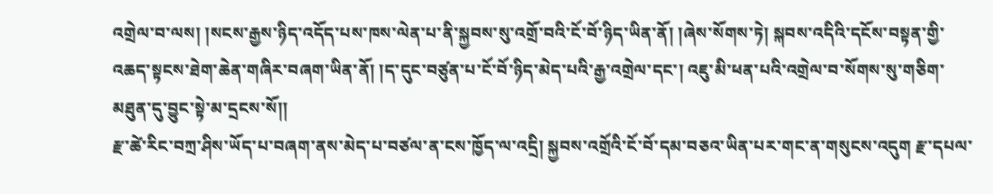འགྲེལ་བ་ལས། །སངས་རྒྱས་ཉིད་འདོད་པས་ཁས་ལེན་པ་ནི་སྐྱབས་སུ་འགྲོ་བའི་ངོ་བོ་ཉིད་ཡིན་ནོ། །ཞེས་སོགས་ཏེ། སྐབས་འདིའི་དངོས་བསྟན་གྱི་འཆད་སྟངས་ཐེག་ཆེན་གཞིར་བཞག་ཡིན་ནོ། །ད་དུང་བཙུན་པ་ངོ་བོ་ཉིད་མེད་པའི་རྒྱ་འགྲེལ་དང་། འཇུ་མི་ཕན་པའི་འགྲེལ་བ་སོགས་སུ་གཅིག་མཐུན་དུ་བྱུང་སྟེ་མ་དྲངས་སོ།།
རྫ་ཚེ་རིང་བཀྲ་ཤིས་ཡོད་པ་བཞག་ནས་མེད་པ་བཙལ་ན་ངས་ཁྱོད་ལ་འདྲི། སྐྱབས་འགྲོའི་ངོ་བོ་དམ་བཅའ་ཡིན་པར་གང་ན་གསུངས་འདུག རྫ་དཔལ་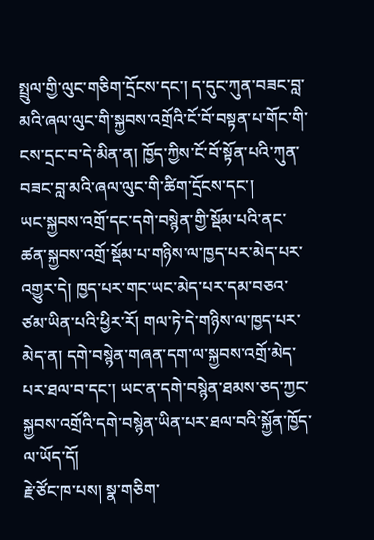སྤྲུལ་གྱི་ལུང་གཅིག་དྲོངས་དང་། ད་དུང་ཀུན་བཟང་བླ་མའི་ཞལ་ལུང་གི་སྐྱབས་འགྲོའི་ངོ་བོ་བསྟན་པ་གོང་གི་ངས་དྲང་བ་དེ་མིན་ན། ཁྱོད་ཀྱིས་ངོ་བོ་སྟོན་པའི་ཀུན་བཟང་བླ་མའི་ཞལ་ལུང་གི་ཚིག་དྲོངས་དང་།
ཡང་སྐྱབས་འགྲོ་དང་དགེ་བསྙེན་གྱི་སྡོམ་པའི་ནང་ཚན་སྐྱབས་འགྲོ་སྡོམ་པ་གཉིས་ལ་ཁྱད་པར་མེད་པར་འགྱུར་དེ། ཁྱད་པར་གང་ཡང་མེད་པར་དམ་བཅའ་ཙམ་ཡིན་པའི་ཕྱིར་རོ། གལ་ཏེ་དེ་གཉིས་ལ་ཁྱད་པར་མེད་ན། དགེ་བསྙེན་གཞན་དག་ལ་སྐྱབས་འགྲོ་མེད་པར་ཐལ་བ་དང་། ཡང་ན་དགེ་བསྙེན་ཐམས་ཅད་ཀྱང་སྐྱབས་འགྲོའི་དགེ་བསྙེན་ཡིན་པར་ཐལ་བའི་སྐྱོན་ཁྱོད་ལ་ཡོད་དོ།
རྗེ་ཙོང་ཁ་པས། སྣ་གཅིག་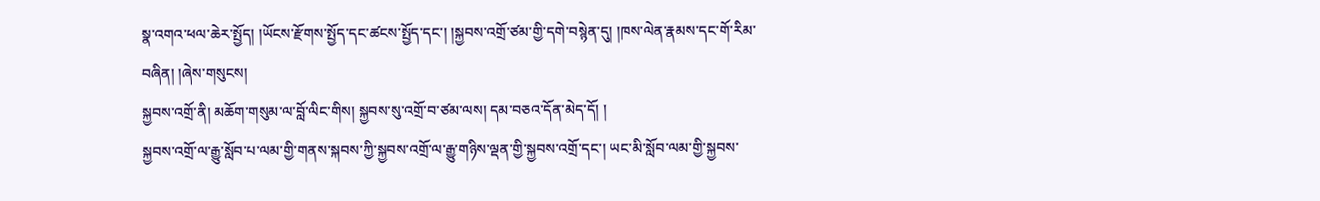སྣ་འགའ་ཕལ་ཆེར་སྤྱོད། །ཡོངས་རྫོགས་སྤྱོད་དང་ཚངས་སྤྱོད་དང་། །སྐྱབས་འགྲོ་ཙམ་གྱི་དགེ་བསྙེན་དུ། །ཁས་ལེན་རྣམས་དང་གོ་རིམ་བཞིན། །ཞེས་གསུངས།
སྐྱབས་འགྲོ་ནི། མཆོག་གསུམ་ལ་བློ་ལིང་གིས། སྐྱབས་སུ་འགྲོ་བ་ཙམ་ལས། དམ་བཅའ་དོན་མེད་དོ། །
སྐྱབས་འགྲོ་ལ་རྒྱུ་སློབ་པ་ལམ་གྱི་གནས་སྐབས་ཀྱི་སྐྱབས་འགྲོ་ལ་རྒྱུ་གཉིས་ལྡན་གྱི་སྐྱབས་འགྲོ་དང་། ཡང་མི་སློབ་ལམ་གྱི་སྐྱབས་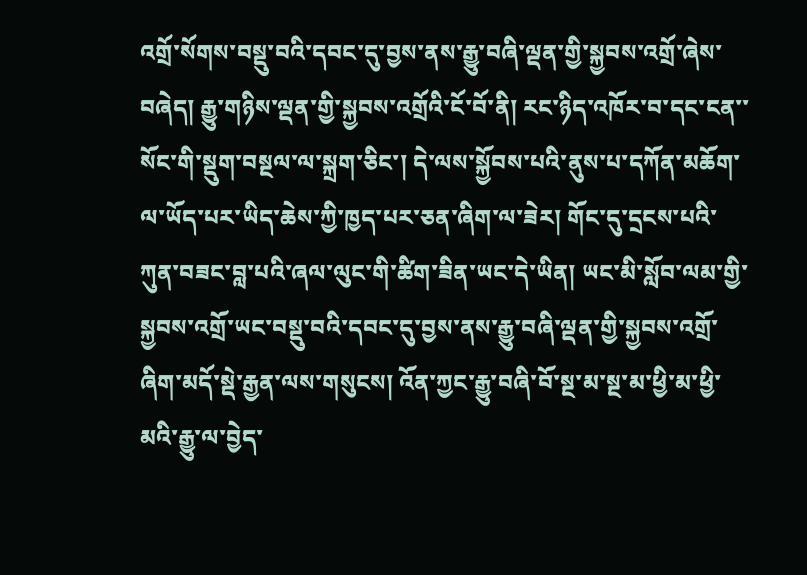འགྲོ་སོགས་བསྡུ་བའི་དབང་དུ་བྱས་ནས་རྒྱུ་བཞི་ལྡན་གྱི་སྐྱབས་འགྲོ་ཞེས་བཞེད། རྒྱུ་གཉིས་ལྡན་གྱི་སྐྱབས་འགྲོའི་ངོ་བོ་ནི། རང་ཉིད་འཁོར་བ་དང་ངན་་སོང་གི་སྡུག་བསྔལ་ལ་སྐྲག་ཅིང་། དེ་ལས་སྐྱོབས་པའི་ནུས་པ་དཀོན་མཆོག་ལ་ཡོད་པར་ཡིད་ཆེས་ཀྱི་ཁྱད་པར་ཅན་ཞིག་ལ་ཟེར། གོང་དུ་དྲངས་པའི་ཀུན་བཟང་བླ་པའི་ཞལ་ལུང་གི་ཚིག་ཟིན་ཡང་དེ་ཡིན། ཡང་མི་སློབ་ལམ་གྱི་སྐྱབས་འགྲོ་ཡང་བསྡུ་བའི་དབང་དུ་བྱས་ནས་རྒྱུ་བཞི་ལྡན་གྱི་སྐྱབས་འགྲོ་ཞིག་མདོ་སྡེ་རྒྱན་ལས་གསུངས། འོན་ཀྱང་རྒྱུ་བཞི་བོ་སྔ་མ་སྔ་མ་ཕྱི་མ་ཕྱི་མའི་རྒྱུ་ལ་བྱེད་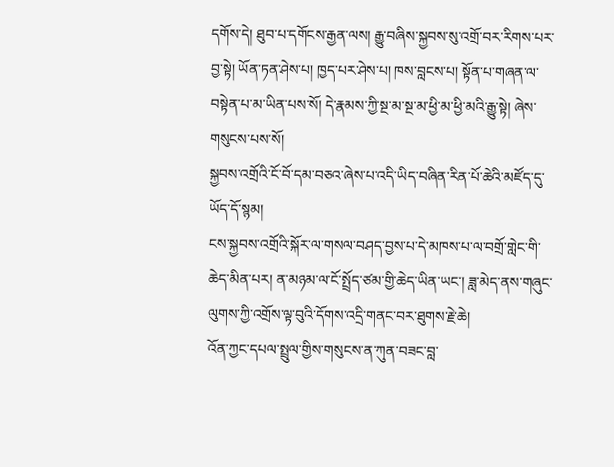དགོས་དེ། ཐུབ་པ་དགོངས་རྒྱན་ལས། རྒྱུ་བཞིས་སྐྱབས་སུ་འགྲོ་བར་རིགས་པར་བྱ་སྟེ། ཡོན་ཏན་ཤེས་པ། ཁྱད་པར་ཤེས་པ། ཁས་བླངས་པ། སྟོན་པ་གཞན་ལ་བསྟེན་པ་མ་ཡིན་པས་སོ། དེ་རྣམས་ཀྱི་སྔ་མ་སྔ་མ་ཕྱི་མ་ཕྱི་མའི་རྒྱུ་སྟེ། ཞེས་གསུངས་པས་སོ།
སྐྱབས་འགྲོའི་ངོ་བོ་དམ་བཅའ་ཞེས་པ་འདི་ཡིད་བཞིན་རིན་པོ་ཆེའི་མཛོད་དུ་ཡོད་དོ་སྙམ།
ངས་སྐྱབས་འགྲོའི་སྐོར་ལ་གསལ་བཤད་བྱས་པ་དེ་མཁས་པ་ལ་བགྲོ་གླེང་གི་ཆེད་མིན་པར། ན་མཉམ་ལ་ངོ་སྤྲོད་ཙམ་གྱི་ཆེད་ཡིན་ཡང་། ཟླ་མེད་ནས་གཞུང་ལུགས་ཀྱི་འགྲོས་ལྟ་བུའི་དོགས་འདྲི་གནང་བར་ཐུགས་རྗེ་ཆེ།
འོན་ཀྱང་དཔལ་སྤྲུལ་གྱིས་གསུངས་ན་ཀུན་བཟང་བླ་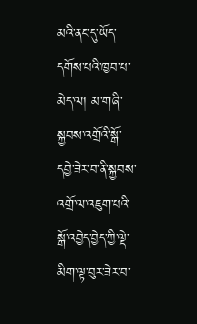མའི་ནང་དུ་ཡོད་དགོས་པའི་ཁྱབ་པ་མེད་ལ། མ་གཞི་སྐྱབས་འགྲོའི་སྒོ་དབྱེ་ཟེར་བ་ནི་སྐྱབས་འགྲོ་ལ་འཇུག་པའི་སྒོ་འབྱེད་བྱེད་ཀྱི་ལྡེ་མིག་ལྟ་བུར་ཟེར་བ་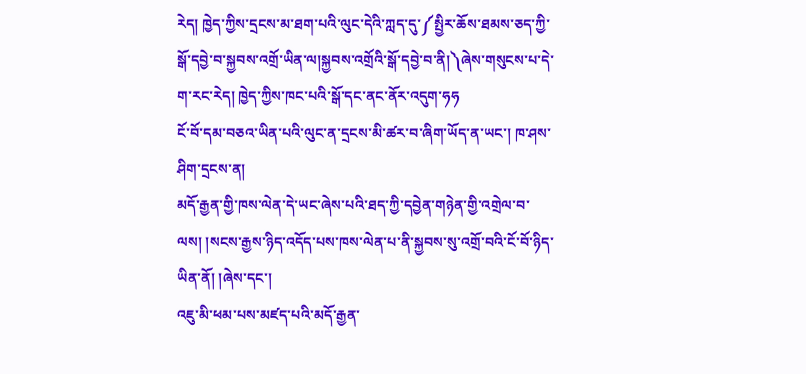རེད། ཁྱེད་ཀྱིས་དྲངས་མ་ཐག་པའི་ལུང་དེའི་ཀླད་དུ་༼སྤྱིར་ཆོས་ཐམས་ཅད་ཀྱི་སྒོ་དབྱེ་བ་སྐྱབས་འགྲོ་ཡིན་ལ།སྐྱབས་འགྲོའི་སྒོ་དབྱེ་བ་ནི།༽ཞེས་གསུངས་པ་དེ་ག་རང་རེད། ཁྱེད་ཀྱིས་ཁང་པའི་སྒོ་དང་ནང་ནོར་འདུག་ཧཧ
ངོ་བོ་དམ་བཅའ་ཡིན་པའི་ལུང་ན་དྲངས་མི་ཚར་བ་ཞིག་ཡོད་ན་ཡང་། ཁ་ཤས་ཤིག་དྲངས་ན།
མདོ་རྒྱན་གྱི་ཁས་ལེན་དེ་ཡང་ཞེས་པའི་ཐད་ཀྱི་དབྱེན་གཉེན་གྱི་འགྲེལ་བ་ལས། །སངས་རྒྱས་ཉིད་འདོད་པས་ཁས་ལེན་པ་ནི་སྐྱབས་སུ་འགྲོ་བའི་ངོ་བོ་ཉིད་ཡིན་ནོ། །ཞེས་དང་།
འཇུ་མི་ཕམ་པས་མཛད་པའི་མདོ་རྒྱན་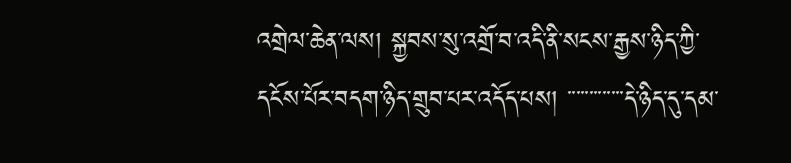འགྲེལ་ཆེན་ལས། སྐྱབས་སུ་འགྲོ་བ་འདི་ནི་སངས་རྒྱས་ཉིད་ཀྱི་དངོས་པོར་བདག་ཉིད་གྲུབ་པར་འདོད་པས། ་་་་་་་་་་་་་དེ་ཉིད་དུ་དམ་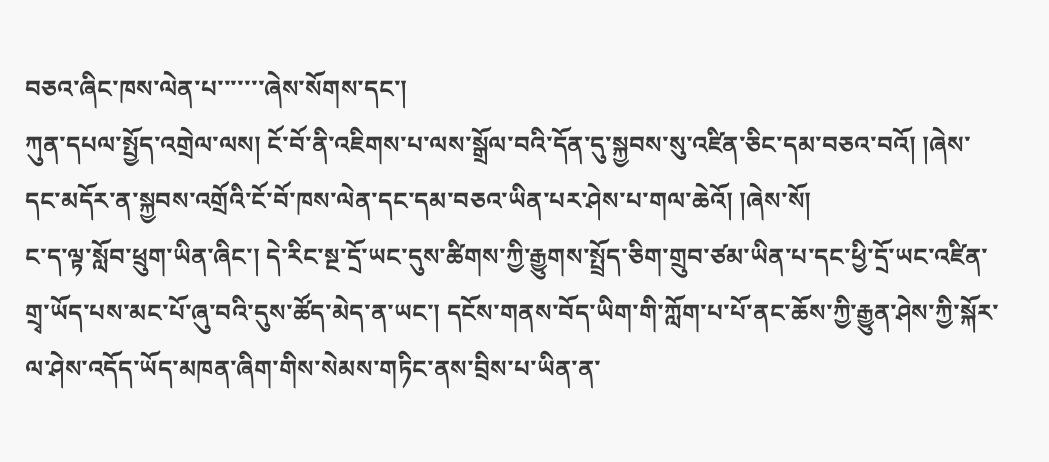བཅའ་ཞིང་ཁས་ལེན་པ་་་་་་་ཞེས་སོགས་དང་།
ཀུན་དཔལ་སྤྱོད་འགྲེལ་ལས། ངོ་བོ་ནི་འཇིགས་པ་ལས་སྒྲོལ་བའི་དོན་དུ་སྐྱབས་སུ་འཛིན་ཅིང་དམ་བཅའ་བའོ། །ཞེས་དང་མདོར་ན་སྐྱབས་འགྲོའི་ངོ་བོ་ཁས་ལེན་དང་དམ་བཅའ་ཡིན་པར་ཤེས་པ་གལ་ཆེའོ། །ཞེས་སོ།
ང་ད་ལྟ་སློབ་ཕྲུག་ཡིན་ཞིང་། དེ་རིང་སྔ་དྲོ་ཡང་དུས་ཚིགས་ཀྱི་རྒྱུགས་སྤྲོད་ཅིག་གྲུབ་ཙམ་ཡིན་པ་དང་ཕྱི་དྲོ་ཡང་འཛིན་གྲྭ་ཡོད་པས་མང་པོ་ཞུ་བའི་དུས་ཚོད་མེད་ན་ཡང་། དངོས་གནས་བོད་ཡིག་གི་ཀློག་པ་པོ་ནང་ཆོས་ཀྱི་རྒྱུན་ཤེས་ཀྱི་སྐོར་ལ་ཤེས་འདོད་ཡོད་མཁན་ཞིག་གིས་སེམས་གཏིང་ནས་བྲིས་པ་ཡིན་ན་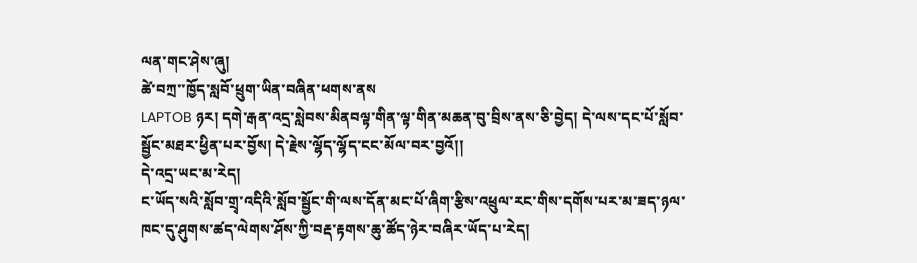ལན་གང་ཤེས་ཞུ།
ཚེ་བཀྲ་་ཁྱོད་སླབོ་ཕྲུག་ཡིན་བཞིན་ཕགས་ནས
LAPTOB ཉར། དགེ་རྒན་འདྲ་སླེབས་མིནབལྟ་གིན་ལྟ་གིན་མཆན་བུ་བྲིས་ནས་ཅི་བྱེད། དེ་ལས་དང་པོ་སློབ་སྦྱོང་མཐར་ཕྱིན་པར་བྱོས། དེ་རྗེས་ལྷོད་ལྷོད་ངང་མོལ་བར་བྱའོ།།
དེ་འདྲ་ཡང་མ་རེད།
ང་ཡོད་སའི་སློབ་གྲྭ་འདིའི་སློབ་སྦྱོང་གི་ལས་དོན་མང་པོ་ཞིག་རྩིས་འཕྲུལ་རང་གིས་དགོས་པར་མ་ཟད་ཉལ་ཁང་དུ་ཤུགས་ཚད་ལེགས་ཤོས་ཀྱི་བརྡ་རྟགས་ཆུ་ཚོད་ཉེར་བཞིར་ཡོད་པ་རེད།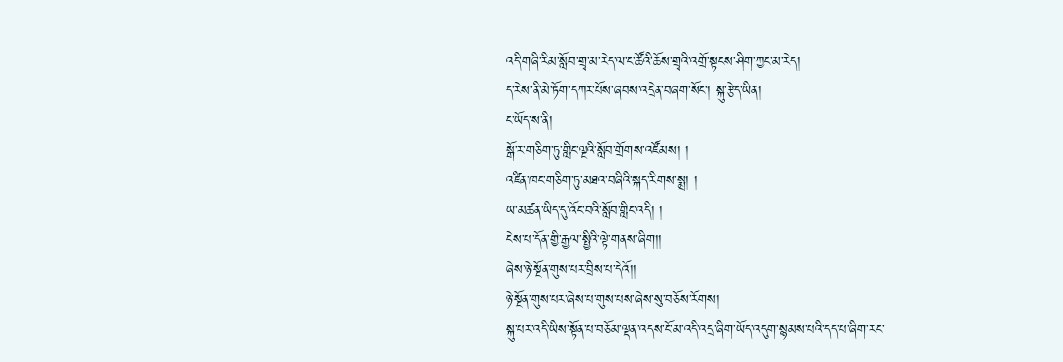འདི་གཞི་རིམ་སློབ་གྲྭ་མ་རེད་ལ་ང་ཚོའི་ཆོས་གྲྭའི་འགྲོ་སྟངས་ཤིག་ཀྱང་མ་རེད།
ད་རེས་ནི་མེ་ཏོག་དཀར་པོས་ཞབས་འདྲེན་བཞག་སོང་། སྐུ་རྩེད་ཡིན།
ང་ཡོད་ས་ནི།
སྒོ་ར་གཅིག་ཏུ་གླིང་ལྔའི་སློབ་གྲོགས་འཛོམས། །
འཛིན་ཁང་གཅིག་ཏུ་མཐའ་བཞིའི་སྐད་རིགས་སྨྲ། །
ཡ་མཚན་ཡིད་དུ་འོང་བའི་སློབ་གླིང་འདི། །
ངེས་པ་དོན་གྱི་རྒྱལ་སྤྱིའི་ལྟེ་གནས་ཞིག།།
ཞེས་ཉེ་སྔོན་གུས་པར་བྲིས་པ་དེའོ།།
ཉེ་སྔོན་གུས་པར་ཞེས་པ་གུས་པས་ཞེས་སུ་བཅོས་རོགས།
སྐུ་པར་འདི་ཡིས་སྟོན་པ་བཅོམ་ལྡན་འདས་ངོ་མ་འདི་འདྲ་ཞིག་ཡོད་འདུག་སྙམས་པའི་དད་པ་ཞིག་རང་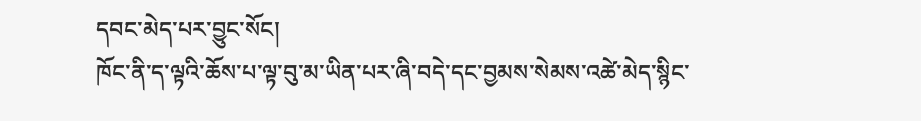དབང་མེད་པར་བྱུང་སོང།
ཁོང་ནི་ད་ལྟའི་ཆོས་པ་ལྟ་བུ་མ་ཡིན་པར་ཞི་བདེ་དང་བྱམས་སེམས་འཚེ་མེད་སྙིང་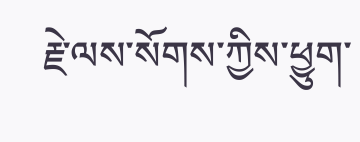རྗེ་ལས་སོགས་ཀྱིས་ཕྱུག་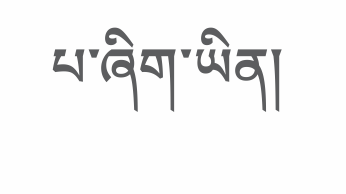པ་ཞིག་ཡིན།